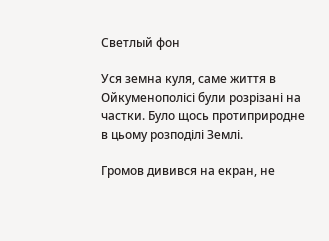Светлый фон

Уся земна куля, саме життя в Ойкуменополісі були розрізані на частки. Було щось протиприродне в цьому розподілі Землі.

Громов дивився на екран, не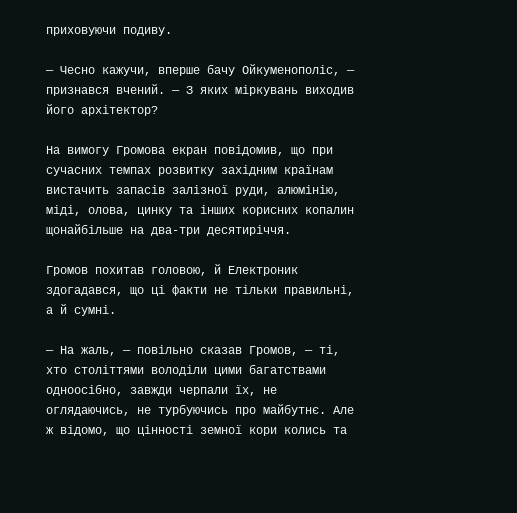приховуючи подиву.

— Чесно кажучи, вперше бачу Ойкуменополіс, — признався вчений. — З яких міркувань виходив його архітектор?

На вимогу Громова екран повідомив, що при сучасних темпах розвитку західним країнам вистачить запасів залізної руди, алюмінію, міді, олова, цинку та інших корисних копалин щонайбільше на два-три десятиріччя.

Громов похитав головою, й Електроник здогадався, що ці факти не тільки правильні, а й сумні.

— На жаль, — повільно сказав Громов, — ті, хто століттями володіли цими багатствами одноосібно, завжди черпали їх, не оглядаючись, не турбуючись про майбутнє. Але ж відомо, що цінності земної кори колись та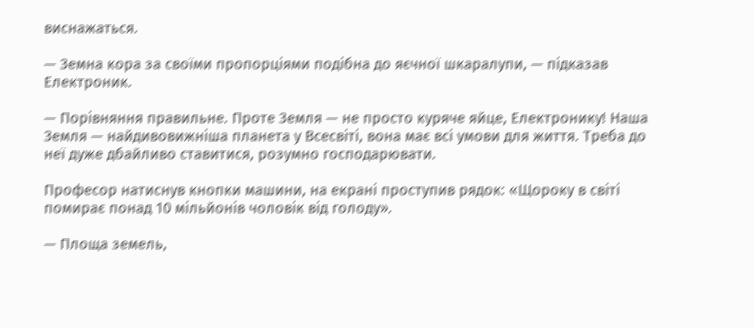виснажаться.

— Земна кора за своїми пропорціями подібна до яєчної шкаралупи, — підказав Електроник.

— Порівняння правильне. Проте Земля — не просто куряче яйце, Електронику! Наша Земля — найдивовижніша планета у Всесвіті, вона має всі умови для життя. Треба до неї дуже дбайливо ставитися, розумно господарювати.

Професор натиснув кнопки машини, на екрані проступив рядок: «Щороку в світі помирає понад 10 мільйонів чоловік від голоду».

— Площа земель,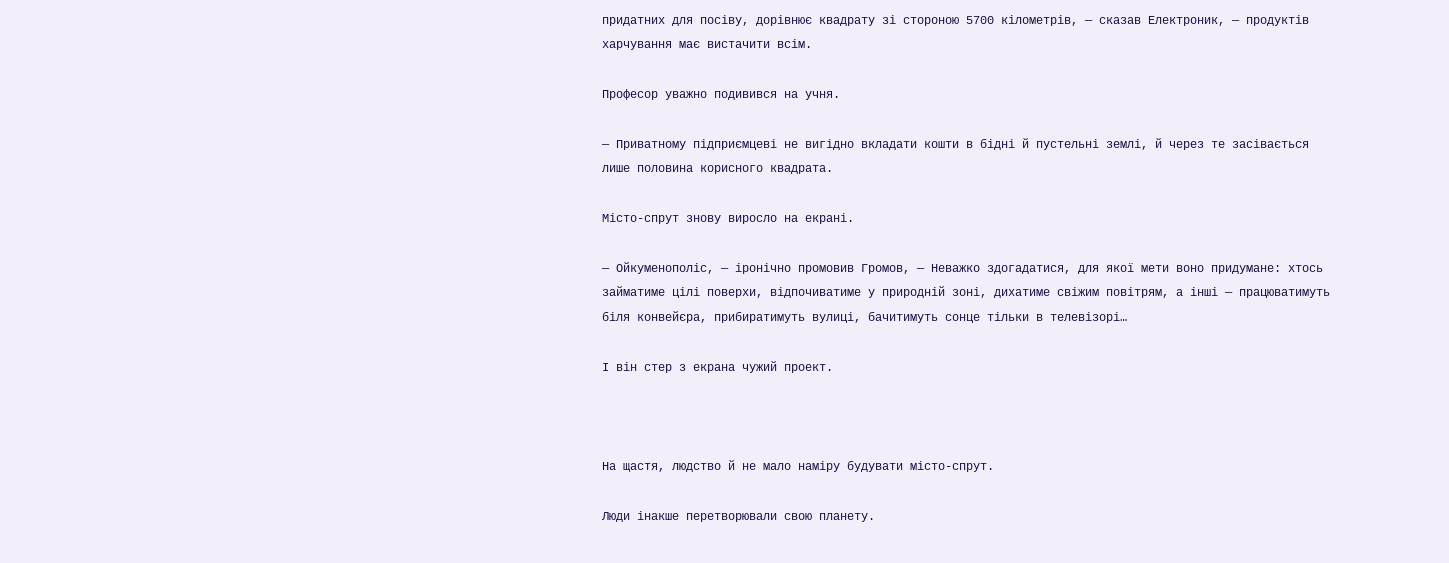придатних для посіву, дорівнює квадрату зі стороною 5700 кілометрів, — сказав Електроник, — продуктів харчування має вистачити всім.

Професор уважно подивився на учня.

— Приватному підприємцеві не вигідно вкладати кошти в бідні й пустельні землі, й через те засівається лише половина корисного квадрата.

Місто-спрут знову виросло на екрані.

— Ойкуменополіс, — іронічно промовив Громов, — Неважко здогадатися, для якої мети воно придумане: хтось займатиме цілі поверхи, відпочиватиме у природній зоні, дихатиме свіжим повітрям, а інші — працюватимуть біля конвейєра, прибиратимуть вулиці, бачитимуть сонце тільки в телевізорі…

І він стер з екрана чужий проект.



На щастя, людство й не мало наміру будувати місто-спрут.

Люди інакше перетворювали свою планету.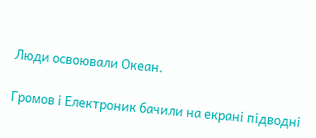Люди освоювали Океан.

Громов і Електроник бачили на екрані підводні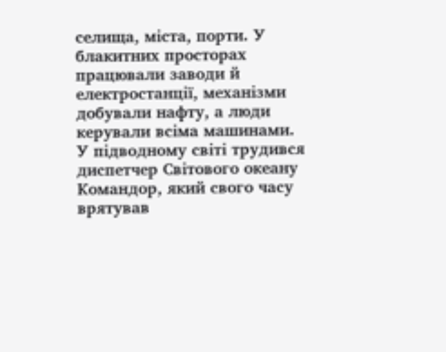селища, міста, порти. У блакитних просторах працювали заводи й електростанції, механізми добували нафту, а люди керували всіма машинами. У підводному світі трудився диспетчер Світового океану Командор, який свого часу врятував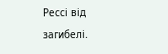Рессі від загибелі.